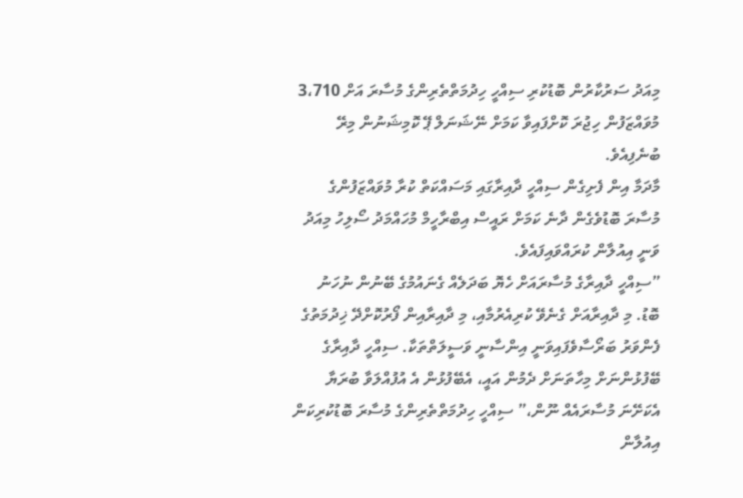މިއަދު ސަރުކާރުން ބޮޑުކުރި ސިއްހީ ހިދުމަތްތެރިންގެ މުސާރަ އަށް 3،710 މުވައްޒަފުން ހިޖުރަ ކޮށްފައިވާ ކަމަށް ނޭޝަނަލް ޕޭ ކޮމިޝަނުން މިރޭ ބުނެފިއެވެ.
މާދަމާ އިން ފެށިގެން ސިއްހީ ދާއިރާގައި މަސައްކަތް ކުރާ މުވައްޒަފުންގެ މުސާރަ ބޮޑުވެގެން ދާނެ ކަމަށް ރައީސް އިބްރާހީމް މުހައްމަދު ސޯލިހު މިއަދު ވަނީ އިއުލާން ކުރައްވައިފައެވެ.
”ސިއްހީ ދާއިރާގެ މުސާރައަށް ހެޔޮ ބަދަލެއް ގެނައުމުގެ ބޭނުން ނުހަނު ބޮޑު. މި ދާއިރާއަށް ގެނެވޭ ކުރިއެރުމާއި، މި ދާއިރާއިން ފޯރުކޮށްދޭ ޚިދުމަތުގެ ފެންވަރު ބަރޯސާވެފައިވަނީ އިންސާނީ ވަސީލަތްތަކާ. ސިއްހީ ދާއިރާގެ ބޭފުޅުންނަށް މިހާތަނަށް ދެމުން އައީ، އެބޭފުޅުން އެ އުފުއްލަވާ ބުރަޔާ އެކަށޭނަ މުސާރައެއް ނޫން،” ސިއްހީ ހިދުމަތްތެރިންގެ މުސާރަ ބޮޑުކުރިކަން އިއުލާން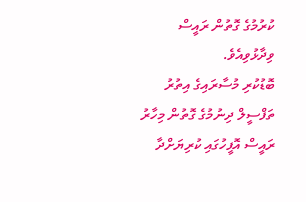ކުރުމުގެ ގޮތުން ރައީސް ވިދާޅުވިއެވެ.
ބޮޑުކުރި މުސާރައިގެ އިތުރު ތަފްސީލް ދިނުމުގެ ގޮތުން މިހާރު ރައީސް އޮފީހުގައި ކުރިޔަށްދާ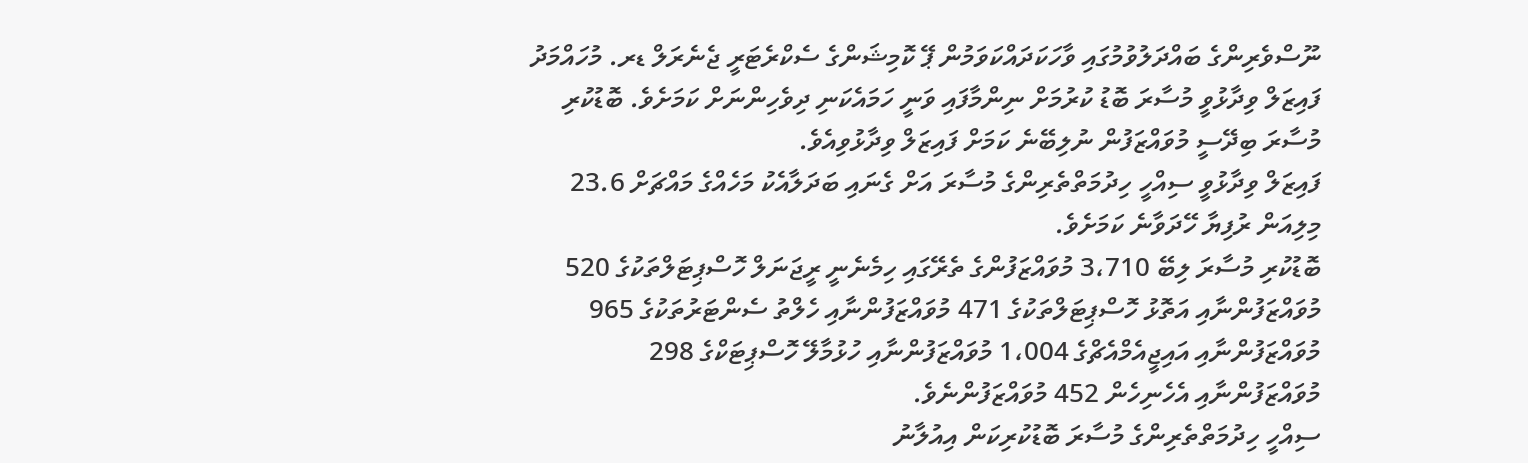ނޫސްވެރިންގެ ބައްދަލުވުމުގައި ވާހަކަދައްކަވަމުން ޕޭ ކޮމިޝަންގެ ސެކްރެޓަރީ ޖެނެރަލް ޑރ. މުހައްމަދު ފައިޒަލް ވިދާޅުވީ މުސާރަ ބޮޑު ކުރުމަށް ނިންމާފައި ވަނީ ހަމައެކަނި ދިވެހިންނަށް ކަމަށެވެ. ބޮޑުކުރި މުސާރަ ބިދޭސީ މުވައްޒަފުން ނުލިބޭނެ ކަމަށް ފައިޒަލް ވިދާޅުވިއެވެ.
ފައިޒަލް ވިދާޅުވީ ސިއްހީ ހިދުމަތްތެރިންގެ މުސާރަ އަށް ގެނައި ބަދަލާއެކު މަހެއްގެ މައްޗަށް 23.6 މިލިއަން ރުފިޔާ ހޭދަވާނެ ކަމަށެވެ.
ބޮޑުކުރި މުސާރަ ލިބޭ 3،710 މުވައްޒަފުންގެ ތެރޭގައި ހިމެނެނީ ރީޖަނަލް ހޮސްޕިޓަލްތަކުގެ 520 މުވައްޒަފުންނާއި އަތޮޅު ހޮސްޕިޓަލްތަކުގެ 471 މުވައްޒަފުންނާއި ހެލްތު ސެންޓަރުތަކުގެ 965 މުވައްޒަފުންނާއި އައިޖީއެމްއެޗްގެ 1،004 މުވައްޒަފުންނާއި ހުޅުމާލޭ ހޮސްޕިޓަކްގެ 298 މުވައްޒަފުންނާއި އެހެނިހެން 452 މުވައްޒަފުންނެވެ.
ސިއްހީ ހިދުމަތްތެރިންގެ މުސާރަ ބޮޑުކުރިކަން އިއުލާނު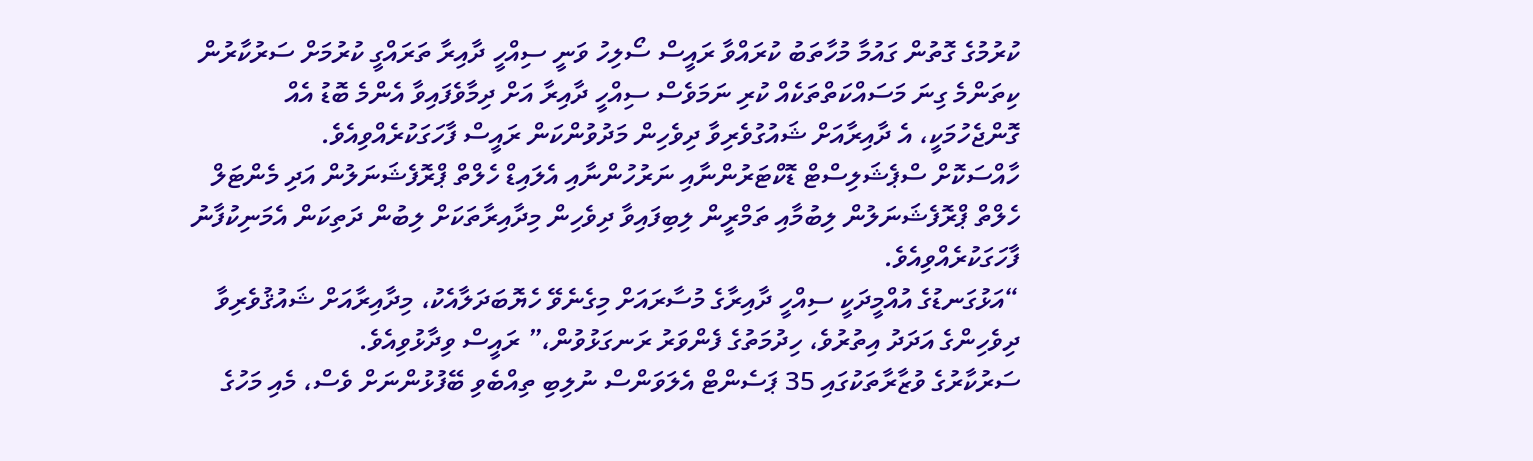ކުރުމުގެ ގޮތުން ގައުމާ މުހާތަބު ކުރައްވާ ރައީސް ސޯލިހު ވަނީ ސިއްހީ ދާއިރާ ތަރައްގީ ކުރުމަށް ސަރުކާރުން ކިތަންމެ ގިނަ މަސައްކަތްތަކެއް ކުރި ނަމަވެސް ސިއްހީ ދާއިރާ އަށް ދިމާވެފައިވާ އެންމެ ބޮޑު އެއް ގޮންޖެހުމަކީ، އެ ދާއިރާއަށް ޝައުގުވެރިވާ ދިވެހިން މަދުވުންކަން ރައީސް ފާހަގަކުރެއްވިއެވެ.
ހާއްސަކޮށް ސްޕެޝަލިސްޓް ޑޮކްޓަރުންނާއި ނަރުހުންނާއި އެލައިޑް ހެލްތް ޕްރޮފެޝަނަލުން އަދި މެންޓަލް ހެލްތް ޕްރޮފެޝަނަލުން ލިބުމާއި ތަމްރީން ލިބިފައިވާ ދިވެހިން މިދާއިރާތަކަށް ލިބުން ދަތިކަން އެމަނިކުފާނު ފާހަގަކުރެއްވިއެވެ.
“އަޅުގަނޑުގެ އުއްމީދަކީ ސިއްހީ ދާއިރާގެ މުސާރައަށް މިގެނެވޭ ހެޔޮބަދަލާއެކު، މިދާއިރާއަށް ޝައުޤުވެރިވާ ދިވެހިންގެ އަދަދު އިތުރުވެ، ހިދުމަތުގެ ފެންވަރު ރަނގަޅުވުން،” ރައީސް ވިދާޅުވިއެވެ.
ސަރުކާރުގެ ވުޒާރާތަކުގައި 35 ޕަސެންޓް އެލަވަންސް ނުލިބި ތިއްބެވި ބޭފުޅުންނަށް ވެސް، މެއި މަހުގެ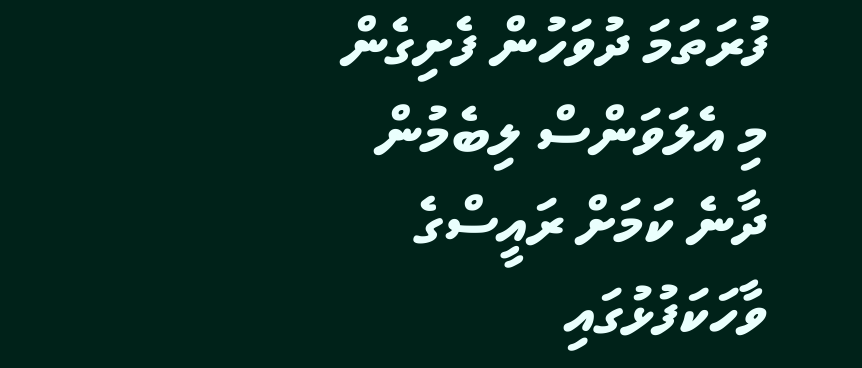ފުރަތަމަ ދުވަހުން ފެށިގެން މި އެލަވަންސް ލިބެމުން ދާނެ ކަމަށް ރައީސްގެ ވާހަކަފުޅުގައި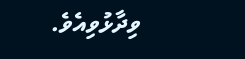ވިދާޅުވިއެވެ.